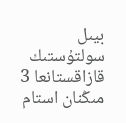بيىل سولتۇستىك قازاقستانعا 3 مىڭنان استام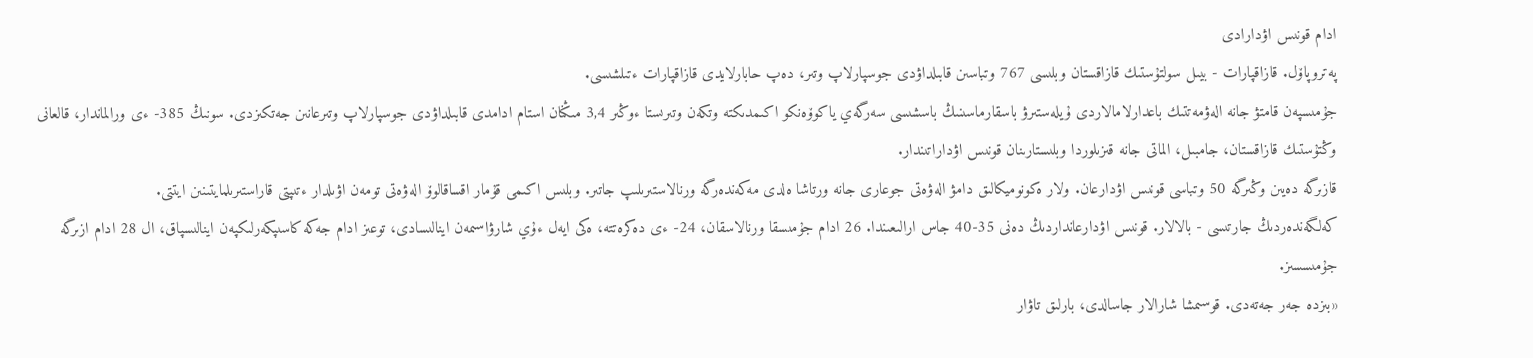ادام قونىس اۋدارادى
پەتروپاۆل. قازاقپارات - بيىل سولتۇستىك قازاقستان وبلىسى 767 وتباسىن قابىلداۋدى جوسپارلاپ وتىر، دەپ حابارلايدى قازاقپارات ءتىلشىسى.
جۇمىسپەن قامتۋ جانە الەۋمەتتىك باعدارلامالاردى ۇيلەستىرۋ باسقارماسىنىڭ باسشىسى سەرگەي ياكوۆەنكو اكىمدىكتە وتكەن وتىرىستا ءوڭىر 3,4 مىڭنان استام ادامدى قابىلداۋدى جوسپارلاپ وتىرعانىن جەتكىزدى. سونىڭ 385- ءى ورالماندار، قالعانى وڭتۇستىك قازاقستان، جامبىل، الماتى جانە قىزىلوردا وبلىستارىنان قونىس اۋداراتىندار.
قازىرگە دەيىن وڭىرگە 50 وتباسى قونىس اۋدارعان. ولار ەكونوميكالىق دامۋ الەۋەتى جوعارى جانە ورتاشا ەلدى مەكەندەرگە ورنالاستىرىلىپ جاتىر. وبلىس اكىمى قۇمار اقساقالوۆ الەۋەتى تومەن اۋىلدار ءتىپتى قاراستىرىلمايتىنىن ايتتى.
كەلگەندەردىڭ جارتىسى - بالالار. قونىس اۋدارعانداردىڭ دەنى 35-40 جاس ارالىعىندا. 26 ادام جۇمىسقا ورنالاسقان، 24- ءى دەكرەتتە، ەكى ايەل ءۇي شارۋاسىمەن اينالىسادى، توعىز ادام جەكە كاسىپكەرلىكپەن اينالىسپاق، ال 28 ادام ازىرگە جۇمىسسىز.
«بىزدە جەر جەتەدى. قوسىمشا شارالار جاسالدى، بارلىق تاۋار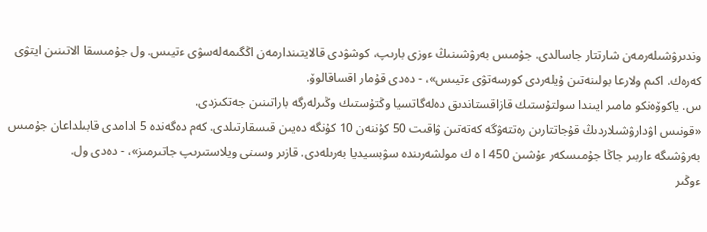وندىرۋشىلەرمەن شارتتار جاسالدى. جۇمىس بەرۋشىنىڭ ءوزى بارىپ، كوشۋدى قالايتىندارمەن اڭگىمەلەسۋى ءتيىس. ول جۇمىسقا الاتىنىن ايتۋى كەرەك. اكىم ولارعا بولىنەتىن ۇيلەردى كورسەتۋى ءتيىس»، - دەدى قۇمار اقساقالوۆ.
س. ياكوۆەنكو مامىر ايىندا سولتۇستىك قازاقستاندىق دەلەگاتسيا وڭتۇستىك وڭىرلەرگە باراتىنىن جەتكىزدى.
«قونىس اۋدارۋشىلاردىڭ قۇجاتتارىن رەتتەۋگە كەتەتىن ۋاقىت 50 كۇننەن 10 كۇنگە دەيىن قىسقارتىلدى. كەم دەگەندە 5 ادامدى قابىلداعان جۇمىس بەرۋشىگە ءاربىر جاڭا جۇمىسكەر ءۇشىن 450 ا ە ك مولشەرىندە سۋبسيديا بەرىلەدى. قازىر وسىنى ويلاستىرىپ جاتىرمىز»، - دەدى ول.
ءوڭىر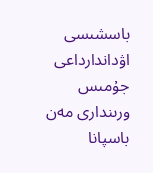باسشىسى اۋداندارداعى جۇمىس ورىندارى مەن باسپانا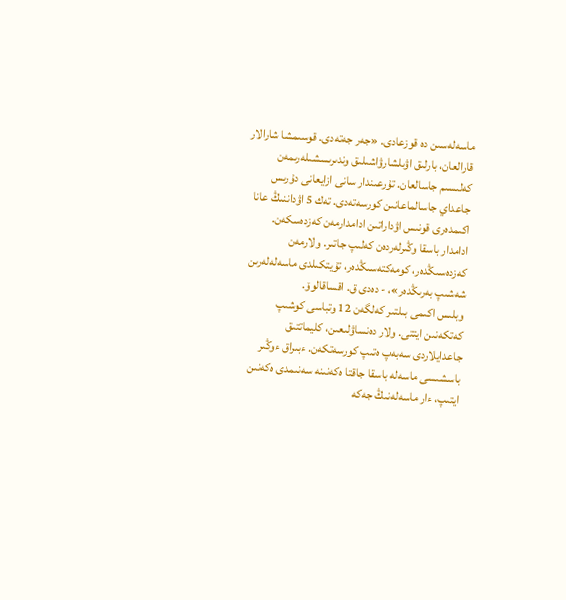ماسەلەسىن دە قوزعادى. «جەر جەتەدى. قوسىمشا شارالار قارالعان، بارلىق اۋىلشارۋاشىلىق وندىرىسشىلەرىمەن كەلىسىم جاسالعان. تۇرعىندار سانى ازايعانى دۇرىس جاعداي جاسالماعانىن كورسەتەدى. تەك 5 اۋداننىڭ عانا اكىمدەرى قونىس اۋداراتىن ادامدارمەن كەزدەسكەن. ادامدار باسقا وڭىرلەردەن كەلىپ جاتىر. ولارمەن كەزدەسىڭدەر، كومەكتەسىڭدەر، تۇيتكىلدى ماسەلەلەرىن شەشىپ بەرىڭدەر»، - دەدى ق. اقساقالوۆ.
وبلىس اكىمى بىلتىر كەلگەن 12 وتباسى كوشىپ كەتكەنىن ايتتى. ولار دەنساۋلىعىن، كليماتتىق جاعدايلاردى سەبەپ ەتىپ كورسەتكەن. ءبىراق ءوڭىر باسشىسى ماسەلە باسقا جاقتا ەكەنىنە سەنىمدى ەكەنىن ايتىپ، ءار ماسەلەنىڭ جەكە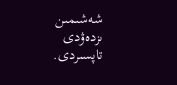شەشىمىن ىزدەۋدى تاپسىردى.